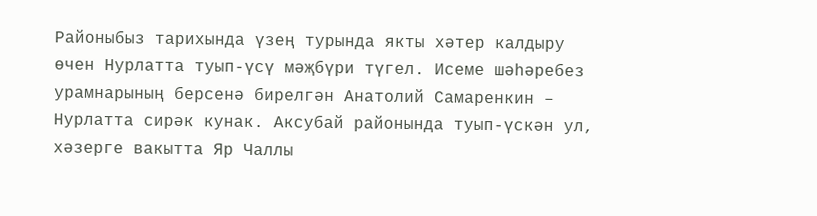Районыбыз тарихында үзең турында якты хәтер калдыру өчен Нурлатта туып-үсү мәҗбүри түгел. Исеме шәһәребез урамнарының берсенә бирелгән Анатолий Самаренкин – Нурлатта сирәк кунак. Аксубай районында туып-үскән ул, хәзерге вакытта Яр Чаллы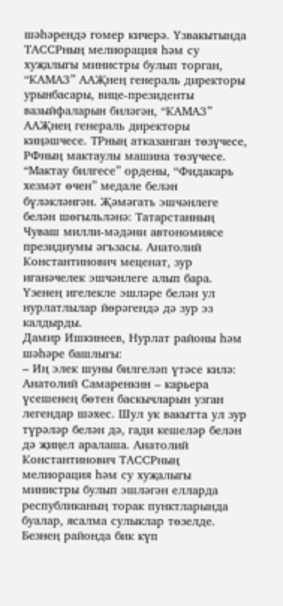шәһәрендә гомер кичерә. Үзвакытында ТАССРның мелиорация һәм су хуҗалыгы министры булып торган, “КАМАЗ” ААҖнең генераль директоры урынбасары, вице-президенты вазыйфаларын биләгән, “КАМАЗ” ААҖнең генераль директоры киңәшчесе. ТРның атказанган төзүчесе, РФның мактаулы машина төзүчесе. “Мактау билгесе” ордены, “Фидакарь хезмәт өчен” медале белән бүләкләнгән. Җәмәгать эшчәнлеге белән шөгыльләнә: Татарстанның Чуваш милли-мәдәни автономиясе президиумы әгъзасы. Анатолий Константинович меценат, зур иганәчелек эшчәнлеге алып бара. Үзенең игелекле эшләре белән ул нурлатлылар йөрәгендә дә зур эз калдырды.
Дамир Ишкинеев, Нурлат районы һәм шәһәре башлыгы:
– Иң элек шуны билгеләп үтәсе килә: Анатолий Самаренкин – карьера үсешенең бөтен баскычларын узган легендар шәхес. Шул ук вакытта ул зур түрәләр белән дә, гади кешеләр белән дә җиңел аралаша. Анатолий Константинович ТАССРның мелиорация һәм су хуҗалыгы министры булып эшләгән елларда республиканың торак пунктларында буалар, ясалма сулыклар төзелде. Безнең районда бик күп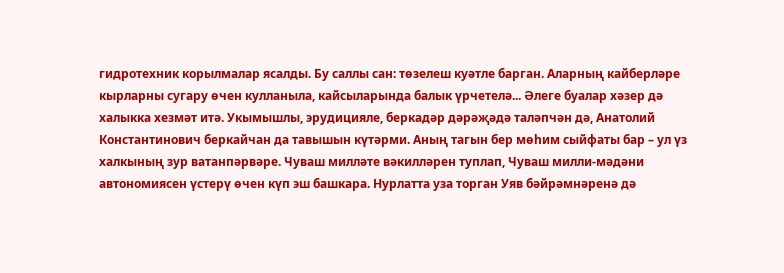гидротехник корылмалар ясалды. Бу саллы сан: төзелеш куәтле барган. Аларның кайберләре кырларны сугару өчен кулланыла, кайсыларында балык үрчетелә... Әлеге буалар хәзер дә халыкка хезмәт итә. Укымышлы, эрудицияле, беркадәр дәрәҗәдә таләпчән дә, Анатолий Константинович беркайчан да тавышын күтәрми. Аның тагын бер мөһим сыйфаты бар – ул үз халкының зур ватанпәрвәре. Чуваш милләте вәкилләрен туплап, Чуваш милли-мәдәни автономиясен үстерү өчен күп эш башкара. Нурлатта уза торган Уяв бәйрәмнәренә дә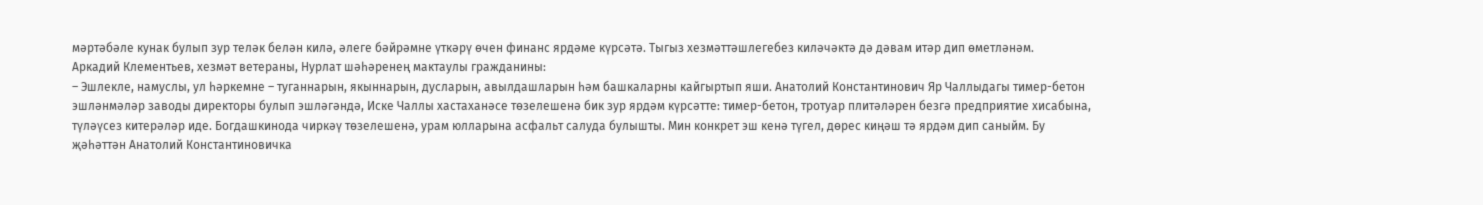мәртәбәле кунак булып зур теләк белән килә, әлеге бәйрәмне үткәрү өчен финанс ярдәме күрсәтә. Тыгыз хезмәттәшлегебез киләчәктә дә дәвам итәр дип өметләнәм.
Аркадий Клементьев, хезмәт ветераны, Нурлат шәһәренең мактаулы гражданины:
– Эшлекле, намуслы, ул һәркемне – туганнарын, якыннарын, дусларын, авылдашларын һәм башкаларны кайгыртып яши. Анатолий Константинович Яр Чаллыдагы тимер-бетон эшләнмәләр заводы директоры булып эшләгәндә, Иске Чаллы хастаханәсе төзелешенә бик зур ярдәм күрсәтте: тимер-бетон, тротуар плитәләрен безгә предприятие хисабына, түләүсез китерәләр иде. Богдашкинода чиркәү төзелешенә, урам юлларына асфальт салуда булышты. Мин конкрет эш кенә түгел, дөрес киңәш тә ярдәм дип саныйм. Бу җәһәттән Анатолий Константиновичка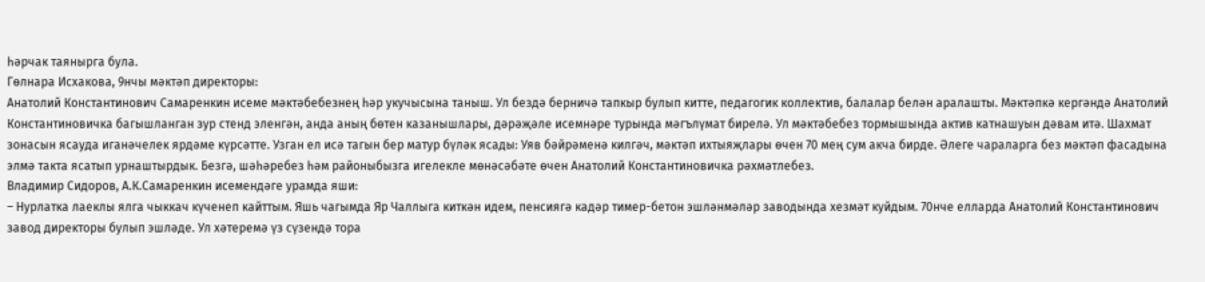һәрчак таянырга була.
Гөлнара Исхакова, 9нчы мәктәп директоры:
Анатолий Константинович Самаренкин исеме мәктәбебезнең һәр укучысына таныш. Ул бездә берничә тапкыр булып китте, педагогик коллектив, балалар белән аралашты. Мәктәпкә кергәндә Анатолий Константиновичка багышланган зур стенд эленгән, анда аның бөтен казанышлары, дәрәҗәле исемнәре турында мәгълүмат бирелә. Ул мәктәбебез тормышында актив катнашуын дәвам итә. Шахмат зонасын ясауда иганәчелек ярдәме күрсәтте. Узган ел исә тагын бер матур бүләк ясады: Уяв бәйрәменә килгәч, мәктәп ихтыяҗлары өчен 70 мең сум акча бирде. Әлеге чараларга без мәктәп фасадына элмә такта ясатып урнаштырдык. Безгә, шәһәребез һәм районыбызга игелекле мөнәсәбәте өчен Анатолий Константиновичка рәхмәтлебез.
Владимир Сидоров, А.К.Самаренкин исемендәге урамда яши:
– Нурлатка лаеклы ялга чыккач күченеп кайттым. Яшь чагымда Яр Чаллыга киткән идем, пенсиягә кадәр тимер-бетон эшләнмәләр заводында хезмәт куйдым. 70нче елларда Анатолий Константинович завод директоры булып эшләде. Ул хәтеремә үз сүзендә тора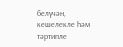белүчән, кешелекле һәм тәртипле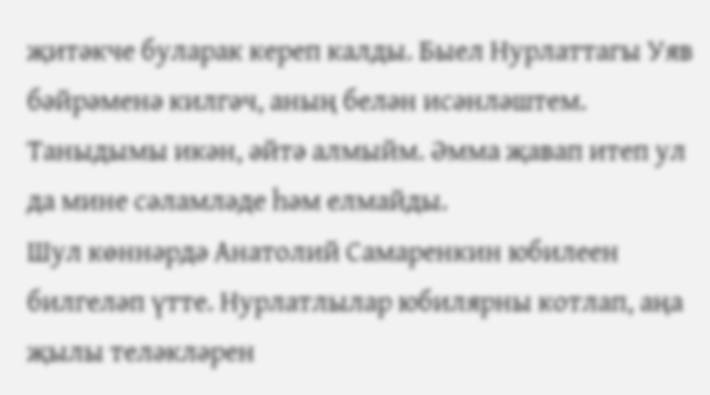җитәкче буларак кереп калды. Быел Нурлаттагы Уяв бәйрәменә килгәч, аның белән исәнләштем. Таныдымы икән, әйтә алмыйм. Әмма җавап итеп ул да мине сәламләде һәм елмайды.
Шул көннәрдә Анатолий Самаренкин юбилеен билгеләп үтте. Нурлатлылар юбилярны котлап, аңа җылы теләкләрен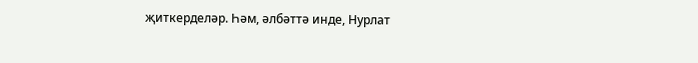җиткерделәр. Һәм, әлбәттә инде, Нурлат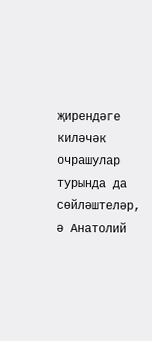җирендәге киләчәк очрашулар турында да сөйләштеләр, ә Анатолий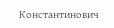Константинович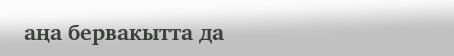аңа бервакытта да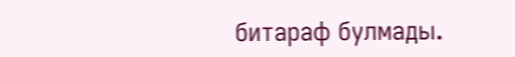битараф булмады.